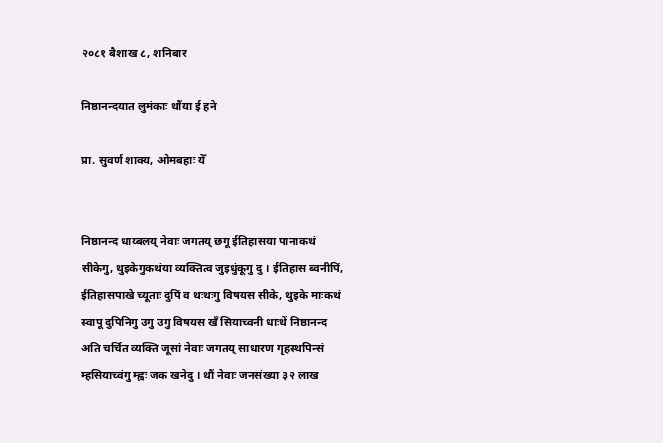२०८१ बैशाख ८, शनिबार

निष्ठानन्दयात लुमंकाः थौंया ई हने

प्रा. सुवर्ण शाक्य, ओमबहाः येँ


निष्ठानन्द धाय्बलय् नेवाः जगतय् छगू ईतिहासया पानाकथं सीकेगु, थुइकेगुकथंया व्यक्तित्व जुइधुंकूगु दु । ईतिहास ब्वनीपिं, ईतिहासपाखे च्यूताः दुपिं व थःथःगु विषयस सीके, थुइके माःकथं स्वापू दुपिनिगु उगु उगु विषयस खँ सियाच्वनी धाःथें निष्ठानन्द अति चर्चित व्यक्ति जूसां नेवाः जगतय् साधारण गृहस्थपिन्सं म्हसियाच्वंगु म्ह्वः जक खनेदु । थौं नेवाः जनसंख्या ३२ लाख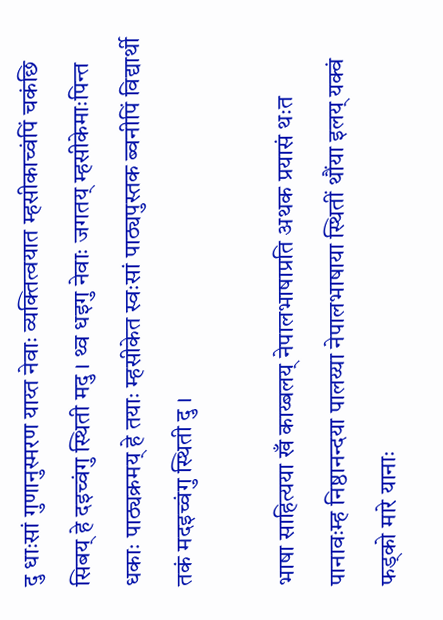दु धाःसां गुणानुस्मरण याय्त नेवाः व्यक्तित्वयात म्हसीकाच्वंपिं चकंछि सिबय् हे दइच्वंगु स्थिती मदु । थ्व धइगु नेवाः जगतय् म्हसीकेमाःपिन्त धकाः पाठ्यक्रमय् हे तयाः म्हसीकेत स्वःसां पाठ्यपुस्तक ब्वनीपिं विद्यार्थी तकं मदइच्वंगु स्थिती दु ।

भाषा साहित्यया खँ काय्बलय् नेपालभाषाप्रति अथक प्रयासं थःत पानावःम्ह निष्ठानन्दया पालय्या नेपालभाषाया स्थितीं थौंया इलय् यक्वं फड्को मारे यानाः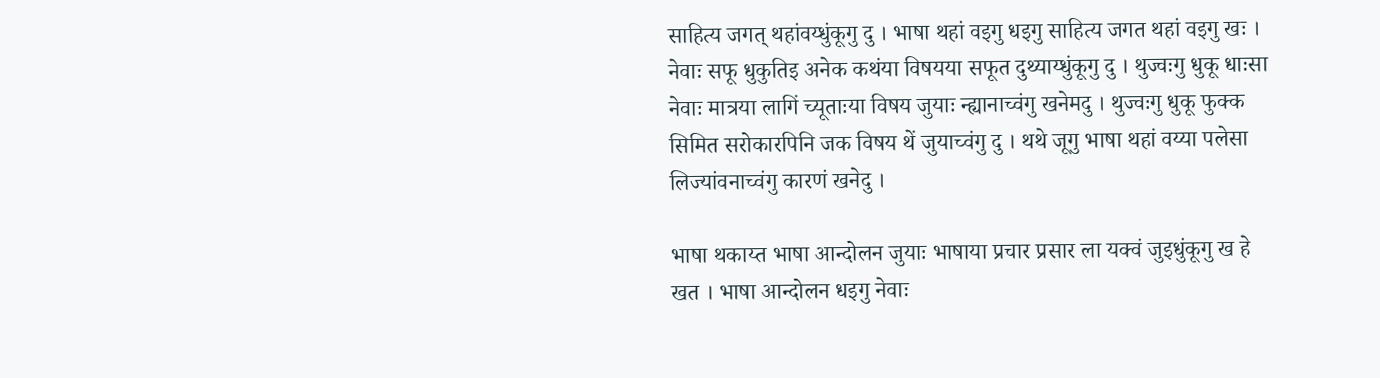साहित्य जगत् थहांवय्धुंकूगु दु । भाषा थहां वइगु धइगु साहित्य जगत थहां वइगु खः । नेवाः सफू धुकुतिइ अनेक कथंया विषयया सफूत दुथ्याय्धुंकूगु दु । थुज्वःगु धुकू धाःसा नेवाः मात्रया लागिं च्यूताःया विषय जुयाः न्ह्यानाच्वंगु खनेमदु । थुज्वःगु धुकू फुक्क सिमित सरोकारपिनि जक विषय थें जुयाच्वंगु दु । थथे जूगु भाषा थहां वय्या पलेसा लिज्यांवनाच्वंगु कारणं खनेदु ।

भाषा थकाय्त भाषा आन्दोलन जुयाः भाषाया प्रचार प्रसार ला यक्वं जुइधुंकूगु ख हे खत । भाषा आन्दोलन धइगु नेवाः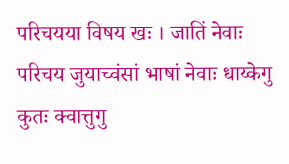परिचयया विषय खः । जातिं नेवाः परिचय जुयाच्वंसां भाषां नेवाः धाय्केगु कुतः क्वात्तुगु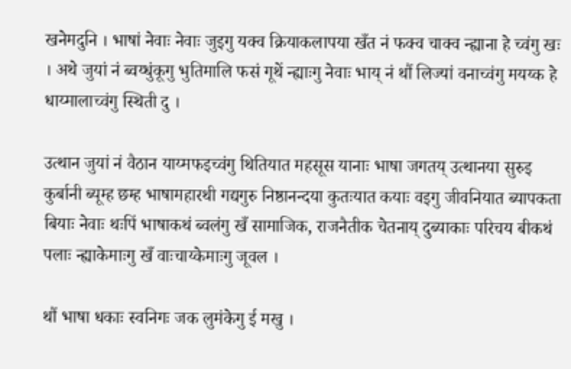खनेमदुनि । भाषां नेवाः नेवाः जुइगु यक्व क्रियाकलापया खँत नं फक्व चाक्व न्ह्याना हे च्वंगु खः । अथे जुयां नं ब्वय्धुंकूगु भुतिमालि फसं गूथें न्ह्याःगु नेवाः भाय् नं थौं लिज्यां वनाच्वंगु मयय्क हे धाय्मालाच्वंगु स्थिती दु ।

उत्थान जुयां नं वैठान याय्मफइच्वंगु थितियात महसूस यानाः भाषा जगतय् उत्थानया सुरुइ कुर्बानी ब्यूम्ह छम्ह भाषामहारथी गद्यगुरु निष्ठानन्दया कुतःयात कयाः वइगु जीवनियात ब्यापकता बियाः नेवाः थःपिं भाषाकथं ब्वलंगु खँ सामाजिक, राजनैतीक चेतनाय् दुब्याकाः परिचय बीकथं पलाः न्ह्याकेमाःगु खँ वाःचाय्केमाःगु जूवल ।

थौं भाषा धकाः स्वनिगः जक लुमंकेगु ई मखु ।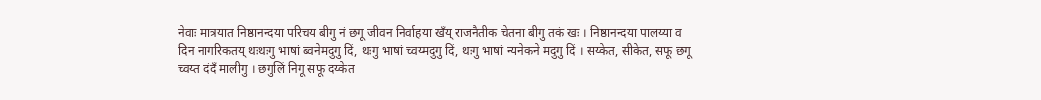नेवाः मात्रयात निष्ठानन्दया परिचय बीगु नं छगू जीवन निर्वाहया खँय् राजनैतीक चेतना बीगु तकं खः । निष्ठानन्दया पालय्या व दिन नागरिकतय् थःथःगु भाषां ब्वनेमदुगु दिं, थःगु भाषां च्वय्मदुगु दिं, थःगु भाषां न्यनेकने मदुगु दिं । सय्केत, सीकेत, सफू छगू च्वय्त दंदँ मालीगु । छगुलिं निगू सफू दय्केत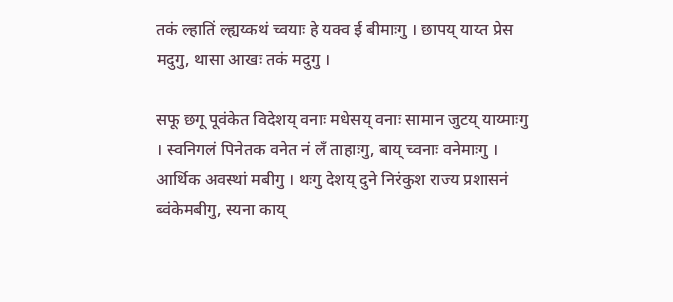तकं ल्हातिं ल्ह्यय्कथं च्वयाः हे यक्व ई बीमाःगु । छापय् याय्त प्रेस मदुगु, थासा आखः तकं मदुगु ।

सफू छगू पूवंकेत विदेशय् वनाः मधेसय् वनाः सामान जुटय् याय्माःगु । स्वनिगलं पिनेतक वनेत नं लँ ताहाःगु, बाय् च्वनाः वनेमाःगु । आर्थिक अवस्थां मबीगु । थःगु देशय् दुने निरंकुश राज्य प्रशासनं ब्वंकेमबीगु, स्यना काय्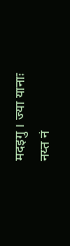मदइगु । ज्या यानाः नय्त नं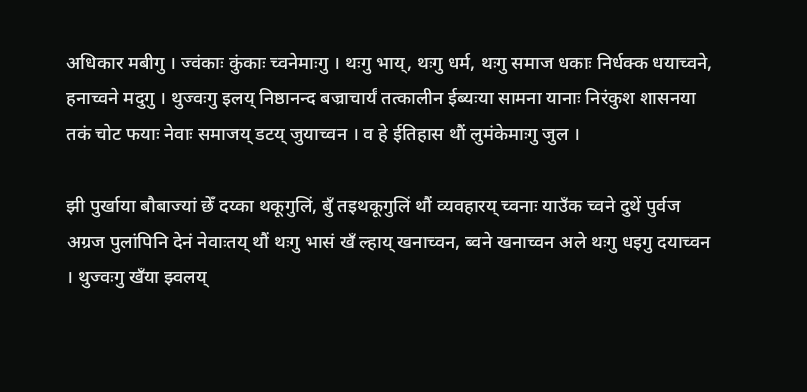अधिकार मबीगु । ज्वंकाः कुंकाः च्वनेमाःगु । थःगु भाय्, थःगु धर्म, थःगु समाज धकाः निर्धक्क धयाच्वने, हनाच्वने मदुगु । थुज्वःगु इलय् निष्ठानन्द बज्राचार्यं तत्कालीन ईब्यःया सामना यानाः निरंकुश शासनया तकं चोट फयाः नेवाः समाजय् डटय् जुयाच्वन । व हे ईतिहास थौं लुमंकेमाःगु जुल ।

झी पुर्खाया बौबाज्यां छेँ दय्का थकूगुलिं, बुँ तइथकूगुलिं थौं व्यवहारय् च्वनाः याउँक च्वने दुथें पुर्वज अग्रज पुलांपिनि देनं नेवाःतय् थौं थःगु भासं खँ ल्हाय् खनाच्वन, ब्वने खनाच्वन अले थःगु धइगु दयाच्वन । थुज्वःगु खँया झ्वलय्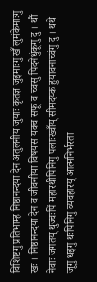विशिष्टगु प्रतिभाम्ह निष्ठानन्दया देन अतुलनीय जुयाः कृतज्ञ जुइमाःगु खँ लुमंकेमाःगु खः । निष्ठानन्दया देन व जीवनीया विषयस यक्व सफू व च्वसु पिदनेधुंकूगु दु । थौं नेवाः जगतय् थुज्वःपिं महारथीपिनिगु पलाःख्वाँय् सीमदय्क हुयावनाच्वंगु दु । थथे जूगु धइगु थःपिनिगु व्यवहारय् आत्मनिर्भरता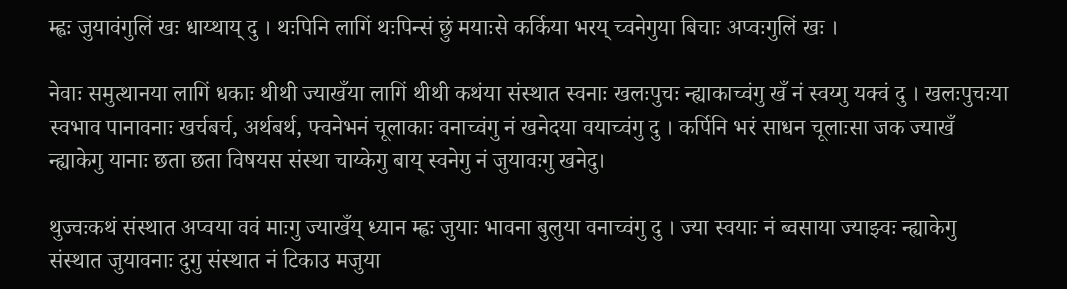म्ह्वः जुयावंगुलिं खः धाय्थाय् दु । थःपिनि लागिं थःपिन्सं छुं मयाःसे कर्किया भरय् च्वनेगुया बिचाः अप्वःगुलिं खः ।

नेवाः समुत्थानया लागिं धकाः थीथी ज्याखँया लागिं थीथी कथंया संस्थात स्वनाः खलःपुचः न्ह्याकाच्वंगु खँ नं स्वय्गु यक्वं दु । खलःपुचःया स्वभाव पानावनाः खर्चबर्च, अर्थबर्थ, फ्वनेभनं चूलाकाः वनाच्वंगु नं खनेदया वयाच्वंगु दु । कर्पिनि भरं साधन चूलाःसा जक ज्याखँ न्ह्याकेगु यानाः छता छता विषयस संस्था चाय्केगु बाय् स्वनेगु नं जुयावःगु खनेदु।

थुज्वःकथं संस्थात अप्वया ववं माःगु ज्याखँय् ध्यान म्ह्वः जुयाः भावना बुलुया वनाच्वंगु दु । ज्या स्वयाः नं ब्वसाया ज्याझ्वः न्ह्याकेगु संस्थात जुयावनाः दुगु संस्थात नं टिकाउ मजुया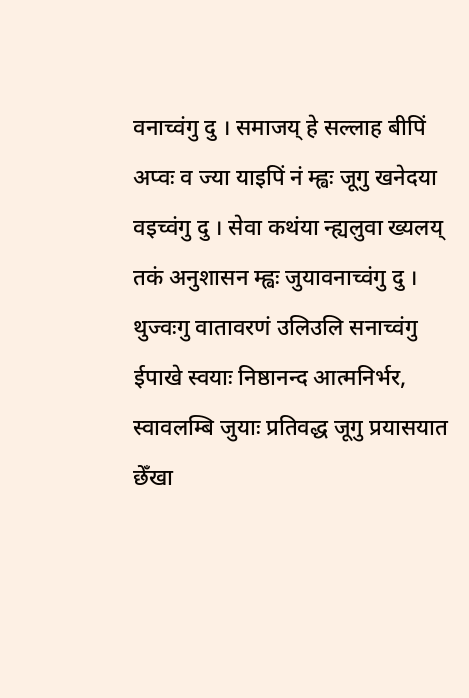वनाच्वंगु दु । समाजय् हे सल्लाह बीपिं अप्वः व ज्या याइपिं नं म्ह्वः जूगु खनेदया वइच्वंगु दु । सेवा कथंया न्ह्यलुवा ख्यलय् तकं अनुशासन म्ह्वः जुयावनाच्वंगु दु । थुज्वःगु वातावरणं उलिउलि सनाच्वंगु ईपाखे स्वयाः निष्ठानन्द आत्मनिर्भर, स्वावलम्बि जुयाः प्रतिवद्ध जूगु प्रयासयात छेँखा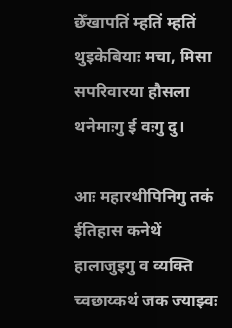छेँखापतिं म्हतिं म्हतिं थुइकेबियाः मचा, मिसा सपरिवारया हौसला थनेमाःगु ई वःगु दु।

आः महारथीपिनिगु तकं ईतिहास कनेथें हालाजुइगु व व्यक्ति च्वछाय्कथं जक ज्याझ्वः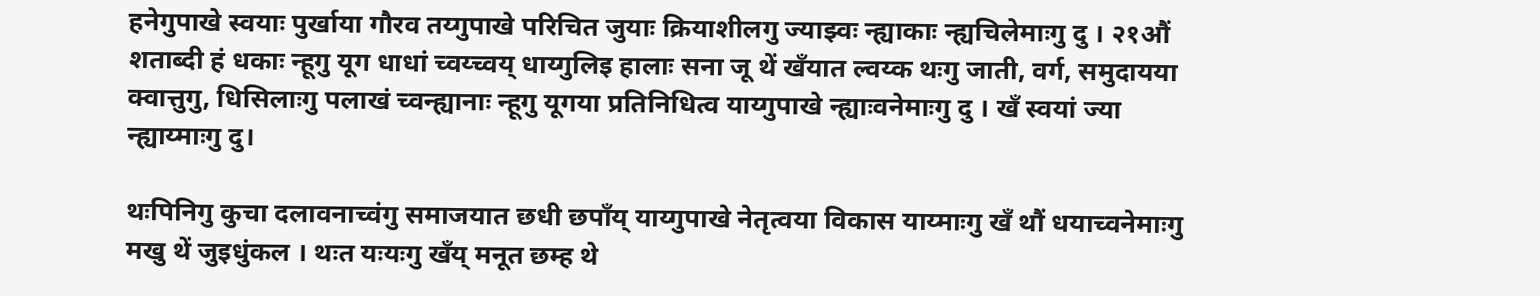हनेगुपाखे स्वयाः पुर्खाया गौरव तय्गुपाखे परिचित जुयाः क्रियाशीलगु ज्याझ्वः न्ह्याकाः न्ह्यचिलेमाःगु दु । २१औं शताब्दी हं धकाः न्हूगु यूग धाधां च्वय्च्वय् धाय्गुलिइ हालाः सना जू थें खँयात ल्वय्क थःगु जाती, वर्ग, समुदायया क्वात्तुगु, धिसिलाःगु पलाखं च्वन्ह्यानाः न्हूगु यूगया प्रतिनिधित्व याय्गुपाखे न्ह्याःवनेमाःगु दु । खँ स्वयां ज्या न्ह्याय्माःगु दु।

थःपिनिगु कुचा दलावनाच्वंगु समाजयात छधी छपाँय् याय्गुपाखे नेतृत्वया विकास याय्माःगु खँ थौं धयाच्वनेमाःगु मखु थें जुइधुंकल । थःत यःयःगु खँय् मनूत छम्ह थे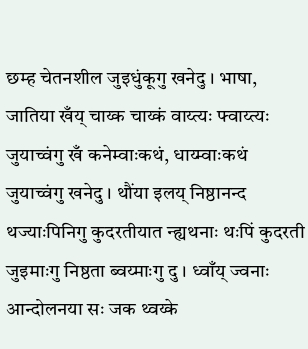छम्ह चेतनशील जुइधुंकूगु खनेदु । भाषा, जातिया खँय् चाय्क चाय्कं वाय्त्यः फ्वाय्त्यः जुयाच्वंगु खँ कनेम्वाःकथं, धाय्म्वाःकथं जुयाच्वंगु खनेदु । थौंया इलय् निष्ठानन्द थज्याःपिनिगु कुदरतीयात न्ह्यथनाः थःपिं कुदरती जुइमाःगु निष्ठता ब्वय्माःगु दु । ध्वाँय् ज्वनाः आन्दोलनया सः जक थ्वय्के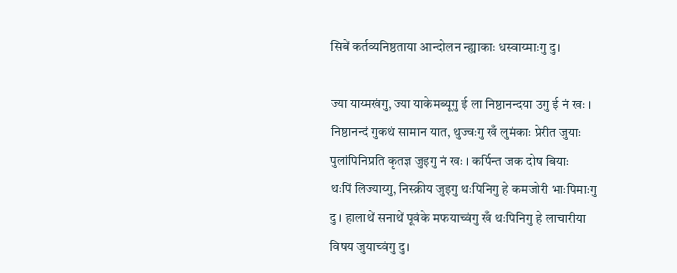सिबें कर्तव्यनिष्ठताया आन्दोलन न्ह्याकाः धस्वाय्माःगु दु।

ज्या याय्मखंगु, ज्या याकेमब्यूगु ई ला निष्ठानन्दया उगु ई नं खः । निष्ठानन्दं गुकथं सामान यात, थुज्वःगु खँ लुमंकाः प्रेरीत जुयाः पुलांपिनिप्रति कृतज्ञ जुइगु नं खः । कर्पिन्त जक दोष बियाः
थःपिं लिज्याय्गु, निस्क्रीय जुइगु थःपिनिगु हे कमजोरी भाःपिमाःगु दु । हालाथें सनाथें पूवंके मफयाच्वंगु खँ थःपिनिगु हे लाचारीया विषय जुयाच्वंगु दु।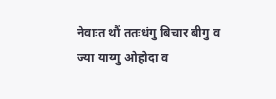नेवाःत थौं ततःधंगु बिचार बीगु व ज्या याय्गु ओहोदा व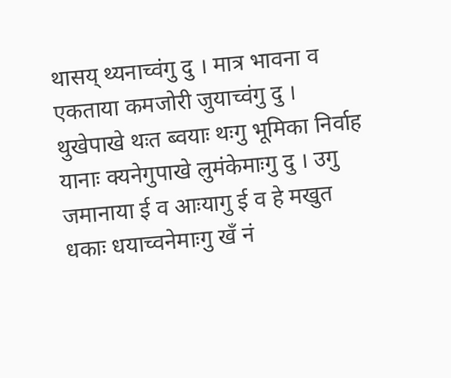थासय् थ्यनाच्वंगु दु । मात्र भावना व एकताया कमजोरी जुयाच्वंगु दु । थुखेपाखे थःत ब्वयाः थःगु भूमिका निर्वाह यानाः क्यनेगुपाखे लुमंकेमाःगु दु । उगु जमानाया ई व आःयागु ई व हे मखुत धकाः धयाच्वनेमाःगु खँ नं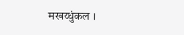मखय्धुंकल ।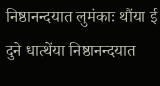निष्ठानन्दयात लुमंकाः थौंया ई दुने धात्थेंया निष्ठानन्दयात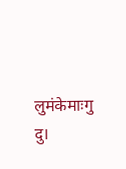लुमंकेमाःगु दु।